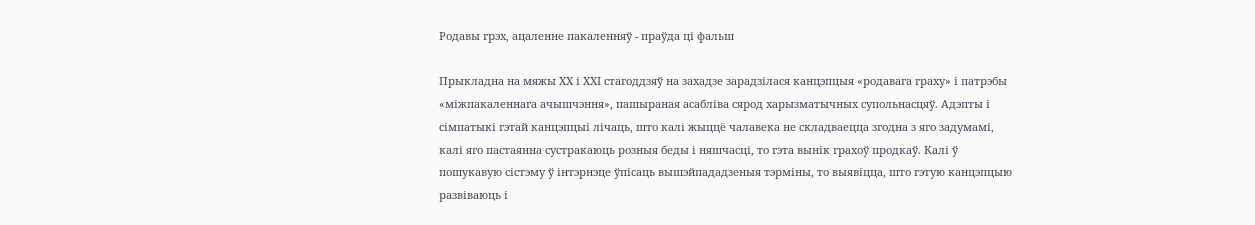Родавы грэх, ацаленне пакаленняў - праўда ці фальш

Прыкладна на мяжы ХХ і ХХІ стагоддзяў на захадзе зарадзілася канцэпцыя «родавага граху» і патрэбы «міжпакаленнага ачышчэння», пашыраная асабліва сярод харызматычных супольнасцяў. Адэпты і сімпатыкі гэтай канцэпцыі лічаць, што калі жыццё чалавека не складваецца згодна з яго задумамі, калі яго пастаянна сустракаюць розныя беды і няшчасці, то гэта вынік грахоў продкаў. Калі ў пошукавую сістэму ў інтэрнэце ўпісаць вышэйпададзеныя тэрміны, то выявіцца, што гэтую канцэпцыю развіваюць і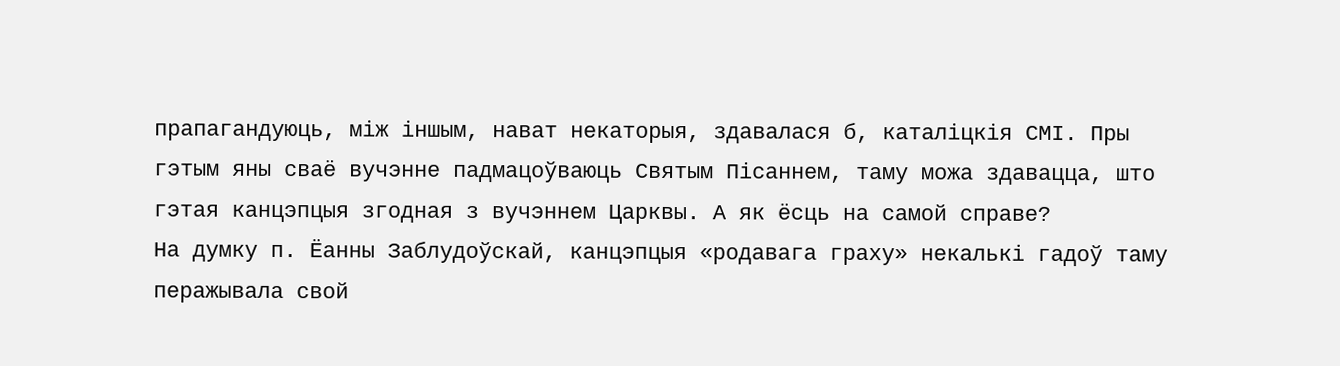прапагандуюць, між іншым, нават некаторыя, здавалася б, каталіцкія СМІ. Пры гэтым яны сваё вучэнне падмацоўваюць Святым Пісаннем, таму можа здавацца, што гэтая канцэпцыя згодная з вучэннем Царквы. А як ёсць на самой справе?
На думку п. Ёанны Заблудоўскай, канцэпцыя «родавага граху» некалькі гадоў таму перажывала свой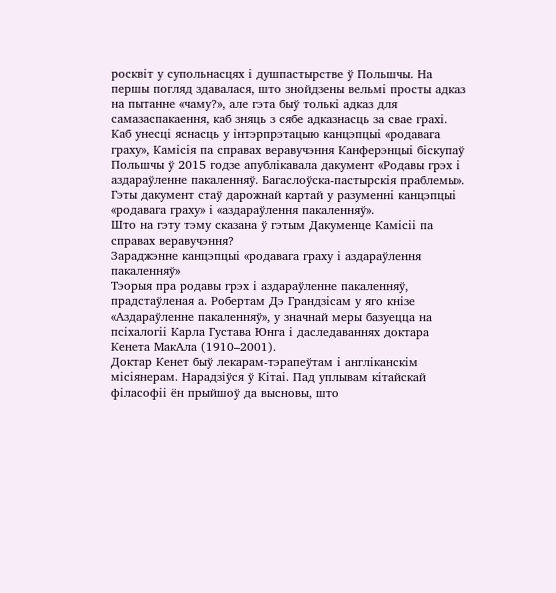росквіт у супольнасцях і душпастырстве ў Польшчы. На першы погляд здавалася, што знойдзены вельмі просты адказ на пытанне «чаму?», але гэта быў толькі адказ для самазаспакаення, каб зняць з сябе адказнасць за свае грахі. Каб унесці яснасць у інтэрпрэтацыю канцэпцыі «родавага граху», Камісія па справах веравучэння Канферэнцыі біскупаў Польшчы ў 2015 годзе апублікавала дакумент «Родавы грэх і аздараўленне пакаленняў. Багаслоўска-пастырскія праблемы». Гэты дакумент стаў дарожнай картай у разуменні канцэпцыі «родавага граху» і «аздараўлення пакаленняў».
Што на гэту тэму сказана ў гэтым Дакуменце Камісіі па справах веравучэння?
Зараджэнне канцэпцыі «родавага граху і аздараўлення пакаленняў»
Тэорыя пра родавы грэх і аздараўленне пакаленняў, прадстаўленая а. Робертам Дэ Грандзісам у яго кнізе «Аздараўленне пакаленняў», у значнай меры базуецца на псіхалогіі Карла Густава Юнга і даследаваннях доктара Кенета МакАла (1910–2001).
Доктар Кенет быў лекарам-тэрапеўтам і англіканскім місіянерам. Нарадзіўся ў Кітаі. Пад уплывам кітайскай філасофіі ён прыйшоў да высновы, што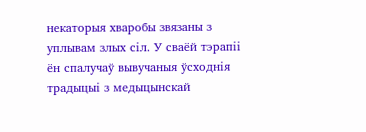некаторыя хваробы звязаны з уплывам злых сіл. У сваёй тэрапіі ён спалучаў вывучаныя ўсходнія традыцыі з медыцынскай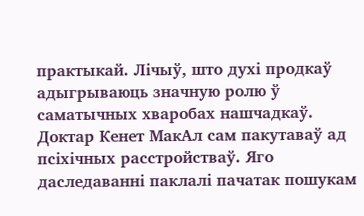практыкай. Лічыў, што духі продкаў адыгрываюць значную ролю ў саматычных хваробах нашчадкаў. Доктар Кенет МакАл сам пакутаваў ад псіхічных расстройстваў. Яго даследаванні паклалі пачатак пошукам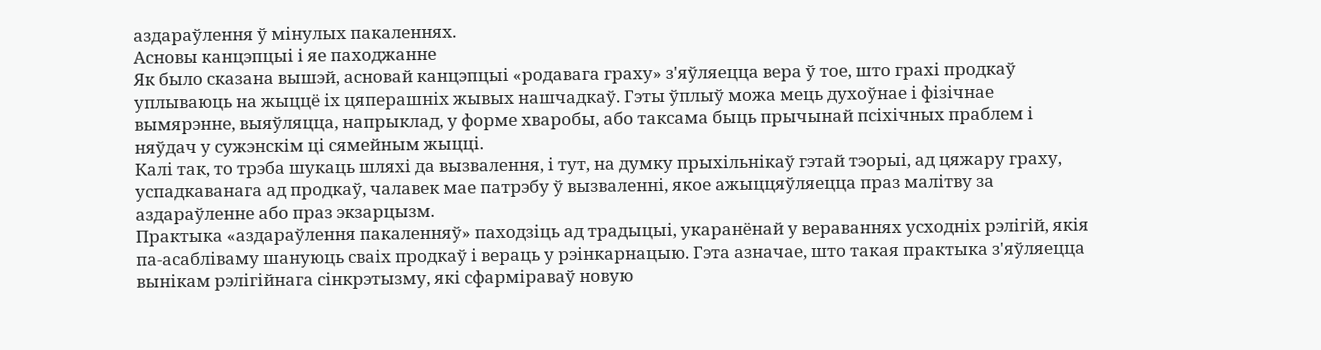аздараўлення ў мінулых пакаленнях.
Асновы канцэпцыі і яе паходжанне
Як было сказана вышэй, асновай канцэпцыі «родавага граху» з'яўляецца вера ў тое, што грахі продкаў уплываюць на жыццё іх цяперашніх жывых нашчадкаў. Гэты ўплыў можа мець духоўнае і фізічнае вымярэнне, выяўляцца, напрыклад, у форме хваробы, або таксама быць прычынай псіхічных праблем і няўдач у сужэнскім ці сямейным жыцці.
Калі так, то трэба шукаць шляхі да вызвалення, і тут, на думку прыхільнікаў гэтай тэорыі, ад цяжару граху, успадкаванага ад продкаў, чалавек мае патрэбу ў вызваленні, якое ажыццяўляецца праз малітву за аздараўленне або праз экзарцызм.
Практыка «аздараўлення пакаленняў» паходзіць ад традыцыі, укаранёнай у вераваннях усходніх рэлігій, якія па-асабліваму шануюць сваіх продкаў і вераць у рэінкарнацыю. Гэта азначае, што такая практыка з'яўляецца вынікам рэлігійнага сінкрэтызму, які сфарміраваў новую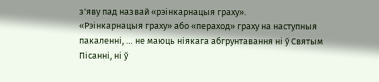з'яву пад назвай «рэінкарнацыя граху».
«Рэінкарнацыя граху» або «пераход» граху на наступныя пакаленні, … не маюць ніякага абгрунтавання ні ў Святым Пісанні, ні ў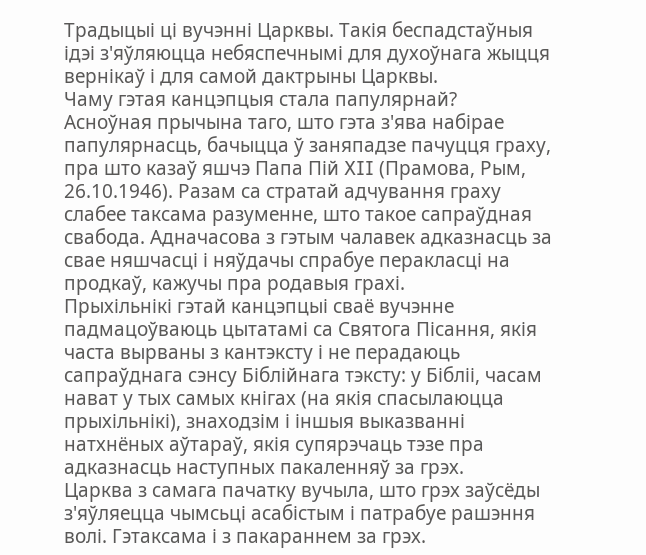Традыцыі ці вучэнні Царквы. Такія беспадстаўныя ідэі з'яўляюцца небяспечнымі для духоўнага жыцця вернікаў і для самой дактрыны Царквы.
Чаму гэтая канцэпцыя стала папулярнай?
Асноўная прычына таго, што гэта з'ява набірае папулярнасць, бачыцца ў заняпадзе пачуцця граху, пра што казаў яшчэ Папа Пій XII (Прамова, Рым, 26.10.1946). Разам са стратай адчування граху слабее таксама разуменне, што такое сапраўдная свабода. Адначасова з гэтым чалавек адказнасць за свае няшчасці і няўдачы спрабуе перакласці на продкаў, кажучы пра родавыя грахі.
Прыхільнікі гэтай канцэпцыі сваё вучэнне падмацоўваюць цытатамі са Святога Пісання, якія часта вырваны з кантэксту і не перадаюць сапраўднага сэнсу Біблійнага тэксту: у Бібліі, часам нават у тых самых кнігах (на якія спасылаюцца прыхільнікі), знаходзім і іншыя выказванні натхнёных аўтараў, якія супярэчаць тэзе пра адказнасць наступных пакаленняў за грэх.
Царква з самага пачатку вучыла, што грэх заўсёды з'яўляецца чымсьці асабістым і патрабуе рашэння волі. Гэтаксама і з пакараннем за грэх.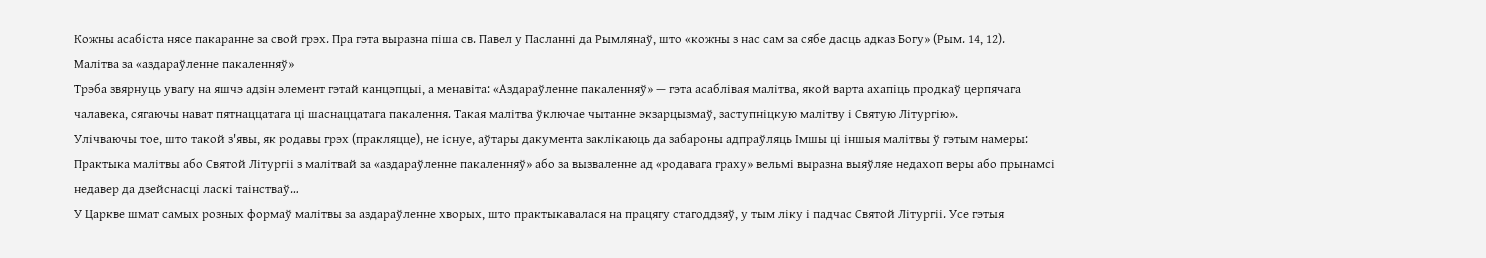Кожны асабіста нясе пакаранне за свой грэх. Пра гэта выразна піша св. Павел у Пасланні да Рымлянаў, што «кожны з нас сам за сябе дасць адказ Богу» (Рым. 14, 12).
Малітва за «аздараўленне пакаленняў»
Трэба звярнуць увагу на яшчэ адзін элемент гэтай канцэпцыі, а менавіта: «Аздараўленне пакаленняў» — гэта асаблівая малітва, якой варта ахапіць продкаў церпячага чалавека, сягаючы нават пятнаццатага ці шаснаццатага пакалення. Такая малітва ўключае чытанне экзарцызмаў, заступніцкую малітву і Святую Літургію».
Улічваючы тое, што такой з'явы, як родавы грэх (пракляцце), не існуе, аўтары дакумента заклікаюць да забароны адпраўляць Імшы ці іншыя малітвы ў гэтым намеры: Практыка малітвы або Святой Літургіі з малітвай за «аздараўленне пакаленняў» або за вызваленне ад «родавага граху» вельмі выразна выяўляе недахоп веры або прынамсі недавер да дзейснасці ласкі таінстваў…
У Царкве шмат самых розных формаў малітвы за аздараўленне хворых, што практыкавалася на працягу стагоддзяў, у тым ліку і падчас Святой Літургіі. Усе гэтыя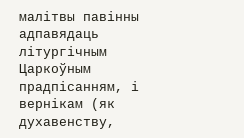малітвы павінны адпавядаць літургічным Царкоўным прадпісанням, і вернікам (як духавенству,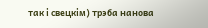так і свецкім) трэба нанова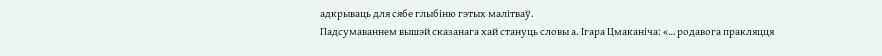адкрываць для сябе глыбіню гэтых малітваў.
Падсумаваннем вышэй сказанага хай стануць словы а. Ігара Цмаканіча: «… родавога пракляцця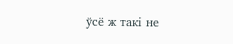ўсё ж такі не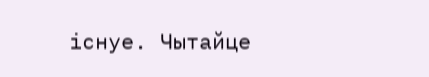існуе. Чытайце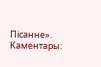Пісанне».
Каментары: